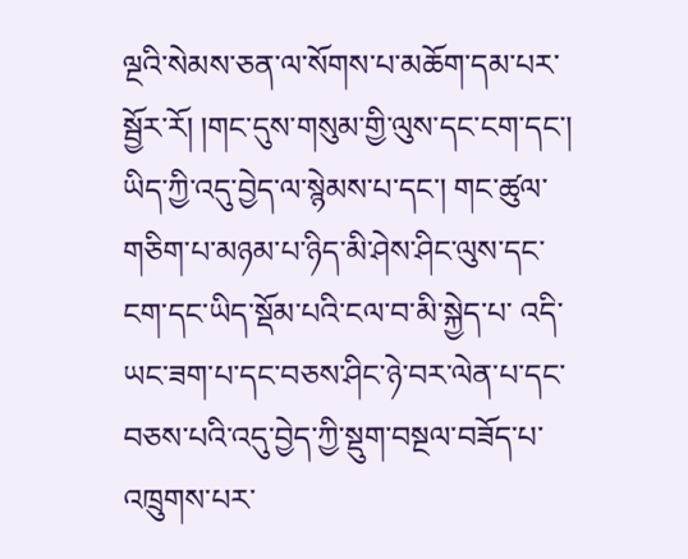ལྔའི་སེམས་ཅན་ལ་སོགས་པ་མཆོག་དམ་པར་སྦྱོར་རོ། །གང་དུས་གསུམ་གྱི་ལུས་དང་ངག་དང་། ཡིད་ཀྱི་འདུ་བྱེད་ལ་སྙེམས་པ་དང་། གང་ཚུལ་གཅིག་པ་མཉམ་པ་ཉིད་མི་ཤེས་ཤིང་ལུས་དང་ངག་དང་ཡིད་སྡོམ་པའི་ངལ་བ་མི་སྐྱེད་པ་ འདི་ཡང་ཟག་པ་དང་བཅས་ཤིང་ཉེ་བར་ལེན་པ་དང་བཅས་པའི་འདུ་བྱེད་ཀྱི་སྡུག་བསྔལ་བཟོད་པ་འཁྲུགས་པར་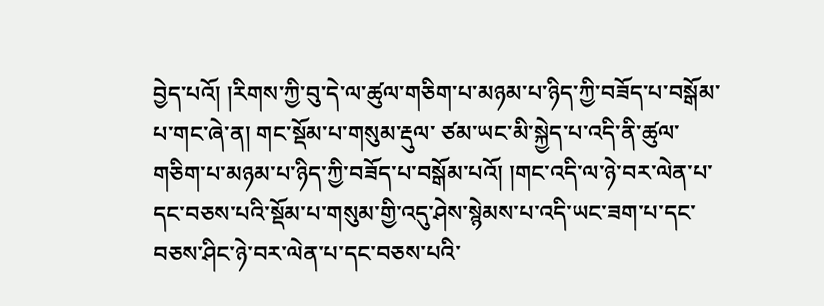བྱེད་པའོ། །རིགས་ཀྱི་བུ་དེ་ལ་ཚུལ་གཅིག་པ་མཉམ་པ་ཉིད་ཀྱི་བཟོད་པ་བསྒོམ་པ་གང་ཞེ་ན། གང་སྡོམ་པ་གསུམ་རྡུལ་ ཙམ་ཡང་མི་སྐྱེད་པ་འདི་ནི་ཚུལ་གཅིག་པ་མཉམ་པ་ཉིད་ཀྱི་བཟོད་པ་བསྒོམ་པའོ། །གང་འདི་ལ་ཉེ་བར་ལེན་པ་དང་བཅས་པའི་སྡོམ་པ་གསུམ་གྱི་འདུ་ཤེས་སྙེམས་པ་འདི་ཡང་ཟག་པ་དང་བཅས་ཤིང་ཉེ་བར་ལེན་པ་དང་བཅས་པའི་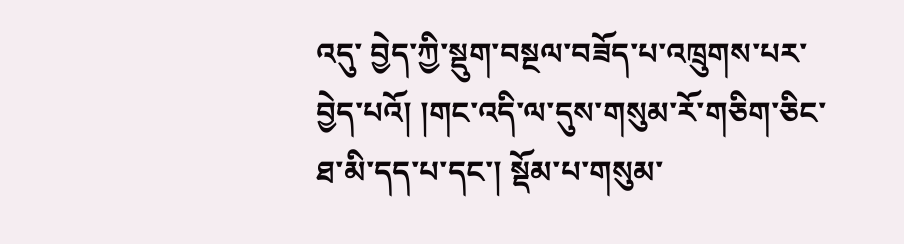འདུ་ བྱེད་ཀྱི་སྡུག་བསྔལ་བཟོད་པ་འཁྲུགས་པར་བྱེད་པའོ། །གང་འདི་ལ་དུས་གསུམ་རོ་གཅིག་ཅིང་ཐ་མི་དད་པ་དང་། སྡོམ་པ་གསུམ་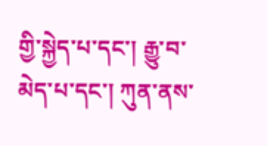གྱི་སྐྱེད་པ་དང་། རྒྱུ་བ་མེད་པ་དང་། ཀུན་ནས་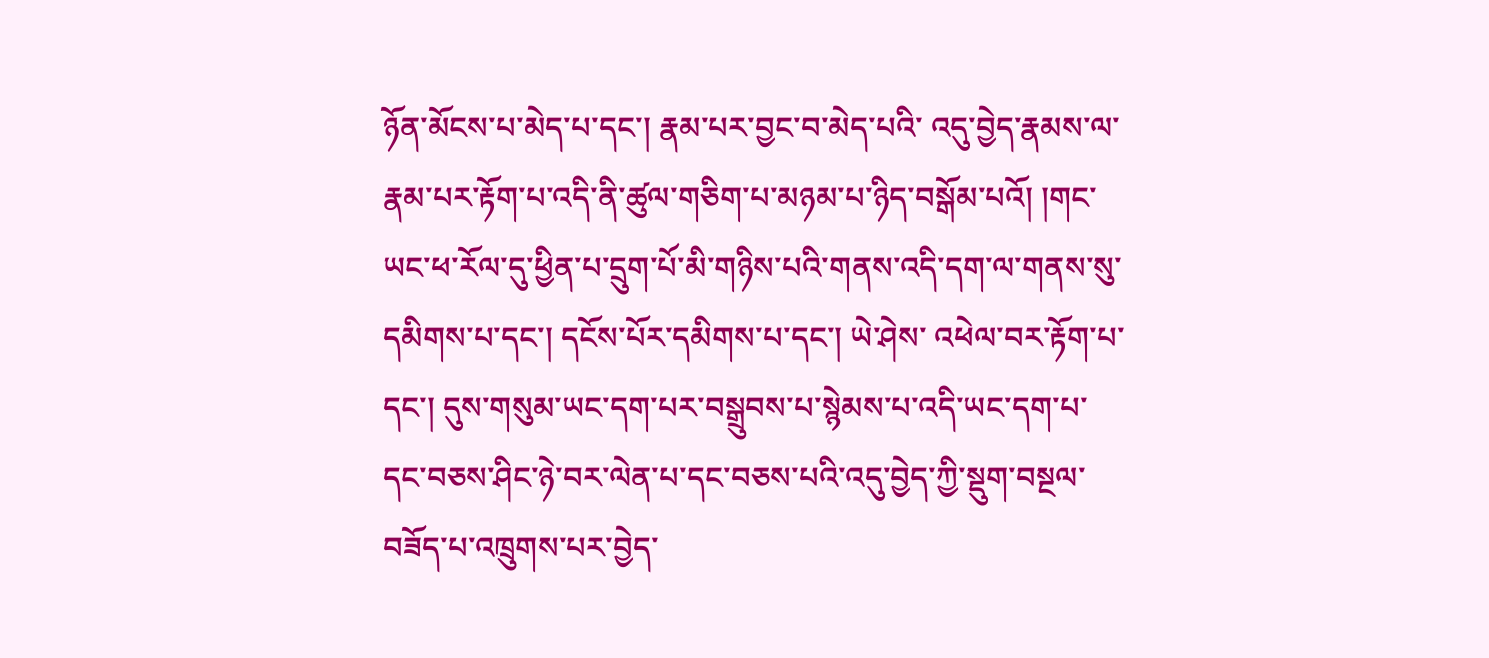ཉོན་མོངས་པ་མེད་པ་དང་། རྣམ་པར་བྱང་བ་མེད་པའི་ འདུ་བྱེད་རྣམས་ལ་རྣམ་པར་རྟོག་པ་འདི་ནི་ཚུལ་གཅིག་པ་མཉམ་པ་ཉིད་བསྒོམ་པའོ། །གང་ཡང་ཕ་རོལ་དུ་ཕྱིན་པ་དྲུག་པོ་མི་གཉིས་པའི་གནས་འདི་དག་ལ་གནས་སུ་དམིགས་པ་དང་། དངོས་པོར་དམིགས་པ་དང་། ཡེ་ཤེས་ འཕེལ་བར་རྟོག་པ་དང་། དུས་གསུམ་ཡང་དག་པར་བསྒྲུབས་པ་སྙེམས་པ་འདི་ཡང་དག་པ་དང་བཅས་ཤིང་ཉེ་བར་ལེན་པ་དང་བཅས་པའི་འདུ་བྱེད་ཀྱི་སྡུག་བསྔལ་བཟོད་པ་འཁྲུགས་པར་བྱེད་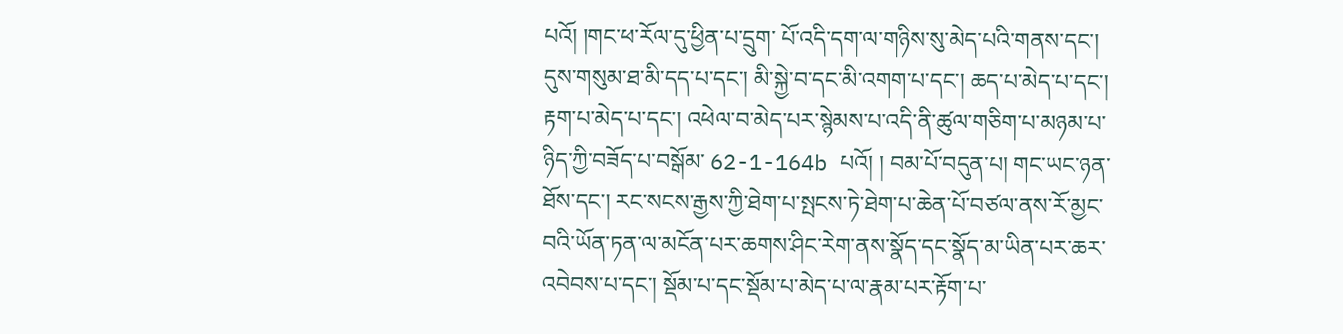པའོ། །གང་ཕ་རོལ་དུ་ཕྱིན་པ་དྲུག་ པོ་འདི་དག་ལ་གཉིས་སུ་མེད་པའི་གནས་དང་། དུས་གསུམ་ཐ་མི་དད་པ་དང་། མི་སྐྱེ་བ་དང་མི་འགག་པ་དང་། ཆད་པ་མེད་པ་དང་། རྟག་པ་མེད་པ་དང་། འཕེལ་བ་མེད་པར་སྙེམས་པ་འདི་ནི་ཚུལ་གཅིག་པ་མཉམ་པ་ཉིད་ཀྱི་བཟོད་པ་བསྒོམ་ 62-1-164b པའོ། ། བམ་པོ་བདུན་པ། གང་ཡང་ཉན་ཐོས་དང་། རང་སངས་རྒྱས་ཀྱི་ཐེག་པ་སྤངས་ཏེ་ཐེག་པ་ཆེན་པོ་བཙལ་ནས་རོ་མྱང་བའི་ཡོན་ཏན་ལ་མངོན་པར་ཆགས་ཤིང་རེག་ནས་སྣོད་དང་སྣོད་མ་ཡིན་པར་ཆར་འབེབས་པ་དང་། སྡོམ་པ་དང་སྡོམ་པ་མེད་པ་ལ་རྣམ་པར་རྟོག་པ་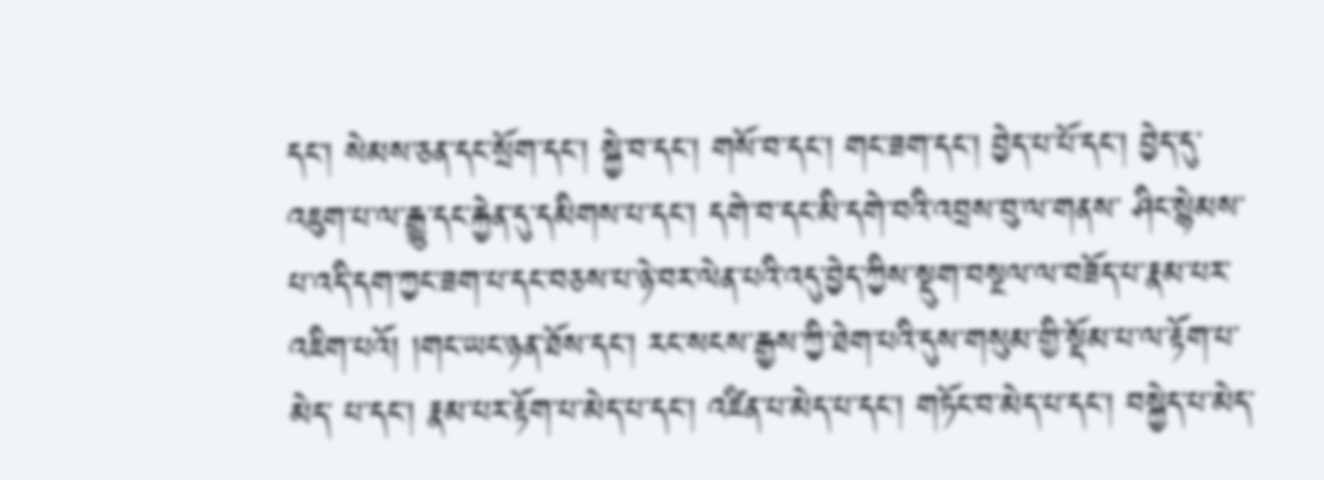དང་། སེམས་ཅན་དང་སྲོག་དང་། སྐྱེ་བ་དང་། གསོ་བ་དང་། གང་ཟག་དང་། བྱེད་པ་པོ་དང་། བྱེད་དུ་འཇུག་པ་ལ་རྒྱུ་དང་རྐྱེན་དུ་དམིགས་པ་དང་། དགེ་བ་དང་མི་དགེ་བའི་འབྲས་བུ་ལ་གནས་ ཤིང་སྙེམས་པ་འདི་དག་ཀྱང་ཟག་པ་དང་བཅས་པ་ཉེ་བར་ལེན་པའི་འདུ་བྱེད་ཀྱིས་སྡུག་བསྔལ་ལ་བཟོད་པ་རྣམ་པར་འཇིག་པའོ། །གང་ཡང་ཉན་ཐོས་དང་། རང་སངས་རྒྱས་ཀྱི་ཐེག་པའི་དུས་གསུམ་གྱི་སྡོམ་པ་ལ་རྟོག་པ་མེད་ པ་དང་། རྣམ་པར་རྟོག་པ་མེད་པ་དང་། འཛིན་པ་མེད་པ་དང་། གཏོང་བ་མེད་པ་དང་། བསྐྱེད་པ་མེད་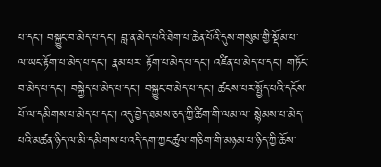པ་དང་། བསྐྱུང་བ་མེད་པ་དང་། བླ་ན་མེད་པའི་ཐེག་པ་ཆེན་པོའི་དུས་གསུམ་གྱི་སྡོམ་པ་ལ་ཡང་རྟོག་པ་མེད་པ་དང་། རྣམ་པར་ རྟོག་པ་མེད་པ་དང་། འཛིན་པ་མེད་པ་དང་། གཏོང་བ་མེད་པ་དང་། བསྐྱེད་པ་མེད་པ་དང་། བསྐྱུང་བ་མེད་པ་དང་། ཚངས་པར་སྤྱོད་པའི་དངོས་པོ་ལ་དམིགས་པ་མེད་པ་དང་། འདུ་བྱེད་ཐམས་ཅད་ཀྱི་ཚིག་གི་ལམ་ལ་ སྙེམས་པ་མེད་པའི་མཚན་ཉིད་ལ་མི་དམིགས་པ་འདི་དག་ཀྱང་ཚུལ་གཅིག་གི་མཉམ་པ་ཉིད་ཀྱི་ཆོས་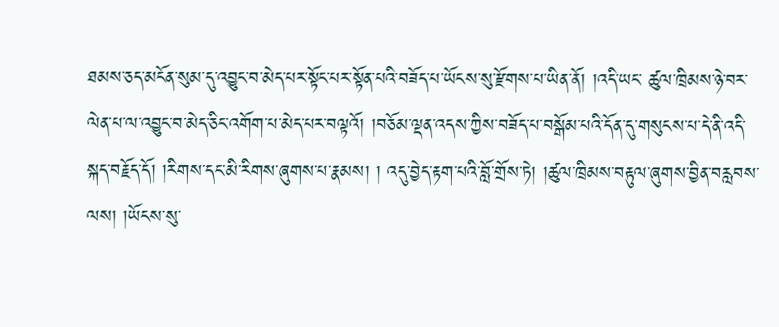ཐམས་ཅད་མངོན་སུམ་དུ་འབྱུང་བ་མེད་པར་སྟོང་པར་སྟོན་པའི་བཟོད་པ་ཡོངས་སུ་རྫོགས་པ་ཡིན་ནོ། །འདི་ཡང་ ཚུལ་ཁྲིམས་ཉེ་བར་ལེན་པ་ལ་འབྱུང་བ་མེད་ཅིང་འགོག་པ་མེད་པར་བལྟའོ། །བཅོམ་ལྡན་འདས་ཀྱིས་བཟོད་པ་བསྒོམ་པའི་དོན་དུ་གསུངས་པ་དེ་ནི་འདི་སྐད་བརྗོད་དོ། །རིགས་དང་མི་རིགས་ཞུགས་པ་རྣམས། ། འདུ་བྱེད་རྟག་པའི་བློ་གྲོས་ཏེ། །ཚུལ་ཁྲིམས་བརྟུལ་ཞུགས་བྱིན་བརླབས་ལས། །ཡོངས་སུ་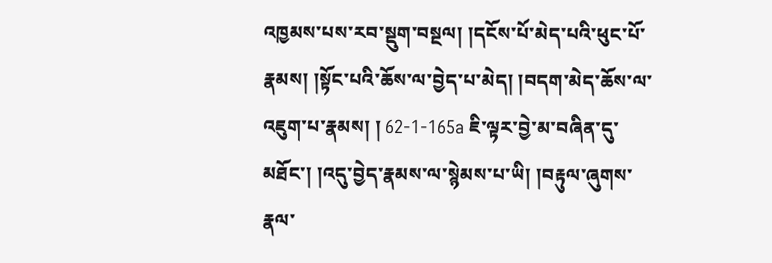འཁྱམས་པས་རབ་སྡུག་བསྔལ། །དངོས་པོ་མེད་པའི་ཕུང་པོ་རྣམས། །སྟོང་པའི་ཆོས་ལ་བྱེད་པ་མེད། །བདག་མེད་ཆོས་ལ་འཇུག་པ་རྣམས། ། 62-1-165a ཇི་ལྟར་བྱེ་མ་བཞིན་དུ་མཐོང་། །འདུ་བྱེད་རྣམས་ལ་སྙེམས་པ་ཡི། །བརྟུལ་ཞུགས་རྣལ་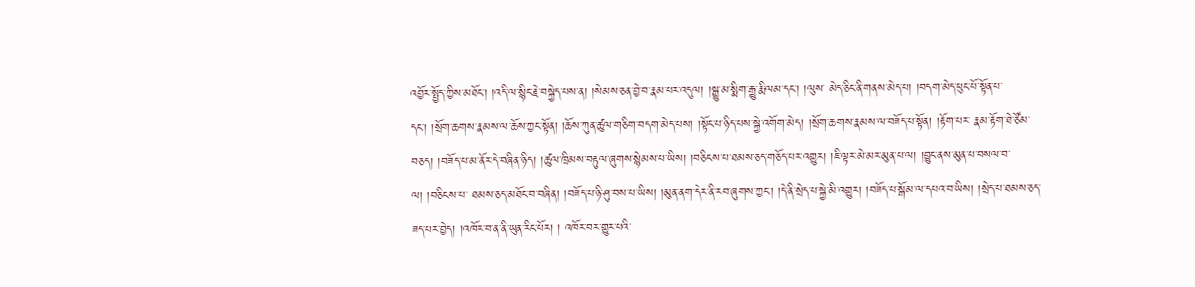འབྱོར་སྤྱོད་ཀྱིས་མཐོང་། །འདི་ལ་སྙིང་རྗེ་བསྐྱེད་པས་ན། །སེམས་ཅན་བྱེ་བ་རྣམ་པར་འདུལ། །སྒྱུ་མ་སྨིག་རྒྱུ་རྨི་ལམ་དང་། །ལུས་ མེད་ཅིང་ནི་གནས་མེད་པ། །བདག་མེད་ཕུང་པོ་སྟོན་པ་དང་། །སྲོག་ཆགས་རྣམས་ལ་ཆོས་ཀྱང་སྟོན། །ཆོས་ཀུན་ཚུལ་གཅིག་བདག་མེད་པས། །སྟོང་པ་ཉིད་པས་སྐྱེ་འགོག་མེད། །སྲོག་ཆགས་རྣམས་ལ་བཟོད་པ་སྟོན། །རྟོག་པར་ རྣམ་རྟོག་ཐེ་ཙོམ་བཅད། །བཟོད་པ་མ་ནོར་དེ་བཞིན་ཉིད། །ཚུལ་ཁྲིམས་བརྟུལ་ཞུགས་སྙེམས་པ་ཡིས། །བཅིངས་པ་ཐམས་ཅད་གཅོད་པར་འགྱུར། །ཇི་ལྟར་མེ་མར་མུན་པ་ལ། །བྱུང་ནས་མུན་པ་བསལ་བ་ལ། །བཅིངས་པ་ ཐམས་ཅད་མཐོང་བ་བཞིན། །བཟོད་པ་ཉི་ཤུ་བས་པ་ཡིས། །མུན་ནག་དེར་ནི་རབ་ཞུགས་ཀྱང་། །དེ་ནི་སྲེད་པ་སྐྱེ་མི་འགྱུར། །བཟོད་པ་སྒོམ་ལ་དཔའ་བ་ཡིས། །སྲེད་པ་ཐམས་ཅད་ཟད་པར་བྱེད། །འཁོར་བ་ན་ནི་ཡུན་རིང་པོར། ། འཁོར་བར་གྱུར་པའི་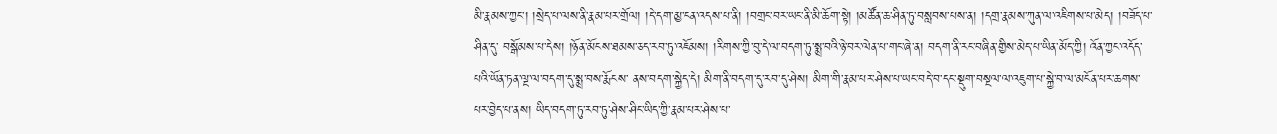མི་རྣམས་ཀྱང་། །སྲེད་པ་ལས་ནི་རྣམ་པར་གྲོལ། །དེ་དག་མྱ་ངན་འདས་པ་ནི། །བགྲང་བར་ཡང་ནི་མི་ཆོག་སྟེ། །མཚོན་ཆ་ཤིན་ཏུ་བསླབས་པས་ན། །དགྲ་རྣམས་ཀུན་ལ་འཇིགས་པ་མེད། །བཟོད་པ་ཤིན་དུ་ བསྒོམས་པ་དེས། །ཉོན་མོངས་ཐམས་ཅད་རབ་ཏུ་འཇོམས། །རིགས་ཀྱི་བུ་དེ་ལ་བདག་ཏུ་སྨྲ་བའི་ཉེ་བར་ལེན་པ་གང་ཞེ་ན། བདག་ནི་རང་བཞིན་གྱིས་མེད་པ་ཡིན་མོད་ཀྱི། འོན་ཀྱང་འདོད་པའི་ཡོན་ཏན་ལྔ་ལ་བདག་དུ་སྨྲ་བས་རྨོངས་ ནས་བདག་སྐྱེད་དེ། མིག་ནི་བདག་དུ་རབ་དུ་ཤེས། མིག་གི་རྣམ་པར་ཤེས་པ་ཡང་བདེ་བ་དང་སྡུག་བསྔལ་ལ་འཇུག་པ་སྐྱེ་བ་ལ་མངོན་པར་ཆགས་པར་བྱེད་པ་ནས། ཡིད་བདག་ཏུ་རབ་ཏུ་ཤེས་ཤིང་ཡིད་ཀྱི་རྣམ་པར་ཤེས་པ་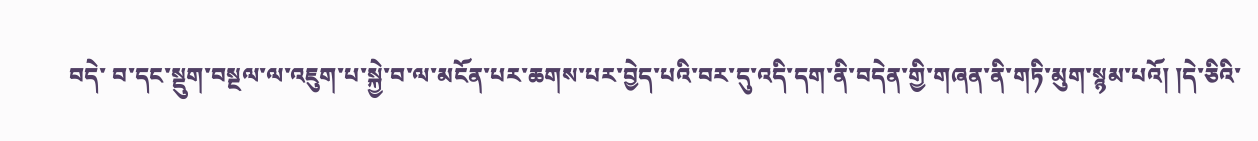བདེ་ བ་དང་སྡུག་བསྔལ་ལ་འཇུག་པ་སྐྱེ་བ་ལ་མངོན་པར་ཆགས་པར་བྱེད་པའི་བར་དུ་འདི་དག་ནི་བདེན་གྱི་གཞན་ནི་གཏི་མུག་སྙམ་པའོ། །དེ་ཅིའི་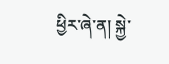ཕྱིར་ཞེ་ན། སྐྱེ་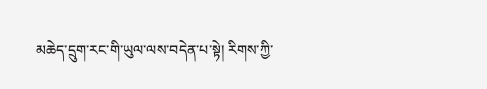མཆེད་དྲུག་རང་གི་ཡུལ་ལས་བདེན་པ་སྟེ། རིགས་ཀྱི་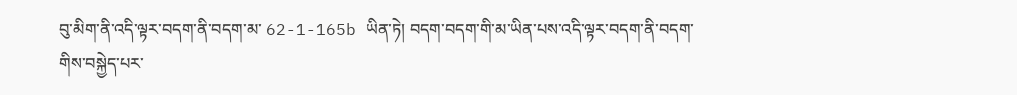བུ་མིག་ནི་འདི་ལྟར་བདག་ནི་བདག་མ་ 62-1-165b ཡིན་ཏེ། བདག་བདག་གི་མ་ཡིན་པས་འདི་ལྟར་བདག་ནི་བདག་གིས་བསྐྱེད་པར་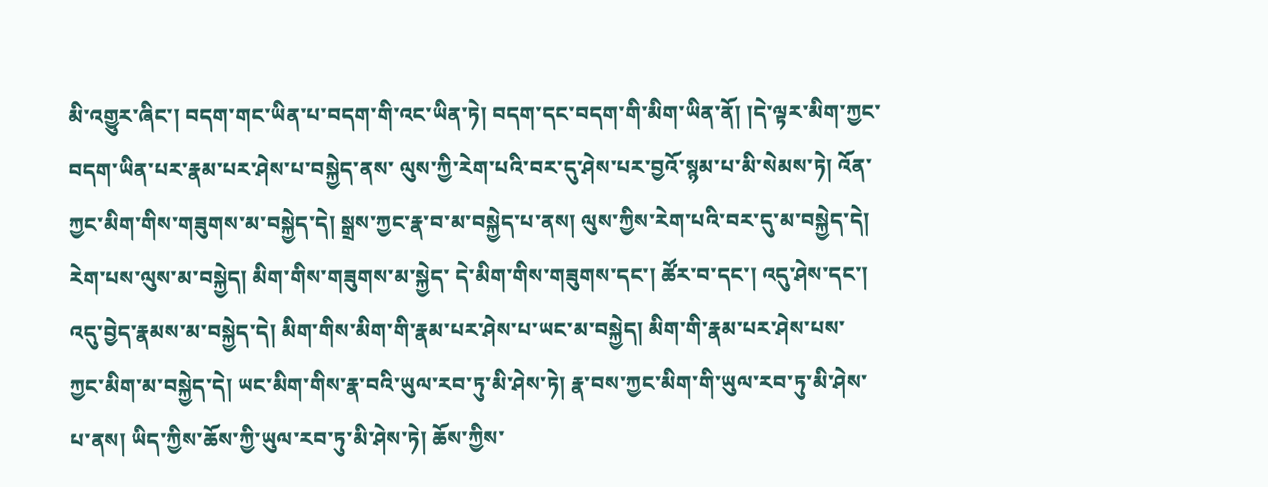མི་འགྱུར་ཞིང་། བདག་གང་ཡིན་པ་བདག་གི་འང་ཡིན་ཏེ། བདག་དང་བདག་གི་མིག་ཡིན་ནོ། །དེ་ལྟར་མིག་ཀྱང་བདག་ཡིན་པར་རྣམ་པར་ཤེས་པ་བསྐྱེད་ནས་ ལུས་ཀྱི་རེག་པའི་བར་དུ་ཤེས་པར་བྱའོ་སྙམ་པ་མི་སེམས་ཏེ། འོན་ཀྱང་མིག་གིས་གཟུགས་མ་བསྐྱེད་དེ། སྒྲས་ཀྱང་རྣ་བ་མ་བསྐྱེད་པ་ནས། ལུས་ཀྱིས་རེག་པའི་བར་དུ་མ་བསྐྱེད་དེ། རེག་པས་ལུས་མ་བསྐྱེད། མིག་གིས་གཟུགས་མ་སྐྱེད་ དེ་མིག་གིས་གཟུགས་དང་། ཚོར་བ་དང་། འདུ་ཤེས་དང་། འདུ་བྱེད་རྣམས་མ་བསྐྱེད་དེ། མིག་གིས་མིག་གི་རྣམ་པར་ཤེས་པ་ཡང་མ་བསྐྱེད། མིག་གི་རྣམ་པར་ཤེས་པས་ཀྱང་མིག་མ་བསྐྱེད་དེ། ཡང་མིག་གིས་རྣ་བའི་ཡུལ་རབ་ཏུ་མི་ཤེས་ཏེ། རྣ་བས་ཀྱང་མིག་གི་ཡུལ་རབ་ཏུ་མི་ཤེས་པ་ནས། ཡིད་ཀྱིས་ཆོས་ཀྱི་ཡུལ་རབ་ཏུ་མི་ཤེས་ཏེ། ཆོས་ཀྱིས་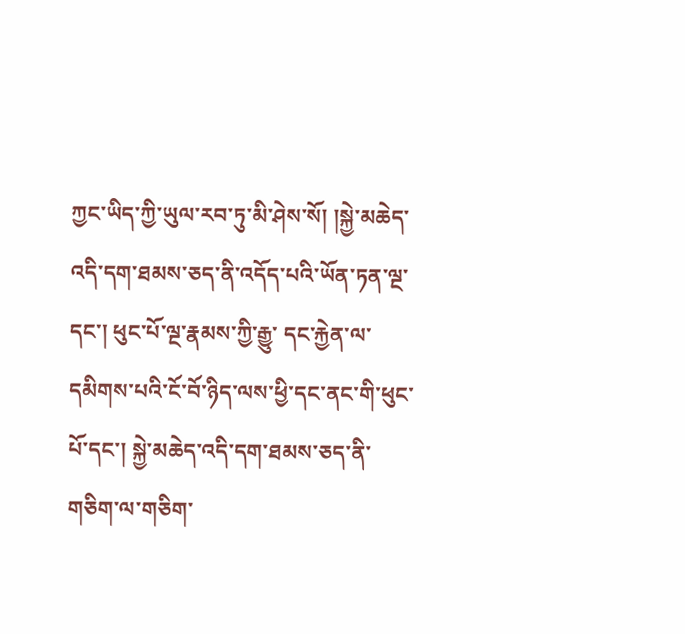ཀྱང་ཡིད་ཀྱི་ཡུལ་རབ་ཏུ་མི་ཤེས་སོ། །སྐྱེ་མཆེད་འདི་དག་ཐམས་ཅད་ནི་འདོད་པའི་ཡོན་ཏན་ལྔ་དང་། ཕུང་པོ་ལྔ་རྣམས་ཀྱི་རྒྱུ་ དང་རྐྱེན་ལ་དམིགས་པའི་ངོ་བོ་ཉིད་ལས་ཕྱི་དང་ནང་གི་ཕུང་པོ་དང་། སྐྱེ་མཆེད་འདི་དག་ཐམས་ཅད་ནི་གཅིག་ལ་གཅིག་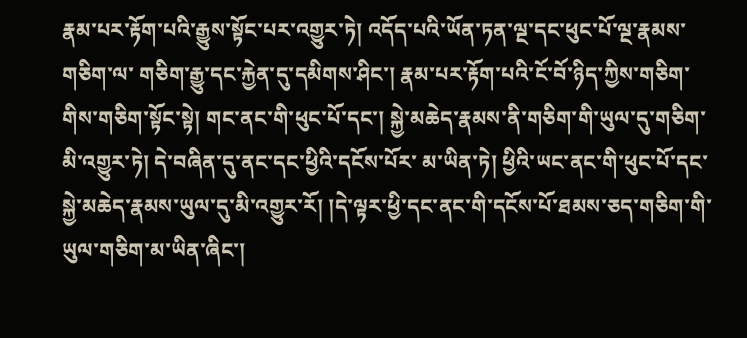རྣམ་པར་རྟོག་པའི་རྒྱུས་སྟོང་པར་འགྱུར་ཏེ། འདོད་པའི་ཡོན་ཏན་ལྔ་དང་ཕུང་པོ་ལྔ་རྣམས་གཅིག་ལ་ གཅིག་རྒྱུ་དང་རྐྱེན་དུ་དམིགས་ཤིང་། རྣམ་པར་རྟོག་པའི་ངོ་བོ་ཉིད་ཀྱིས་གཅིག་གིས་གཅིག་སྟོང་སྟེ། གང་ནང་གི་ཕུང་པོ་དང་། སྐྱེ་མཆེད་རྣམས་ནི་གཅིག་གི་ཡུལ་དུ་གཅིག་མི་འགྱུར་ཏེ། དེ་བཞིན་དུ་ནང་དང་ཕྱིའི་དངོས་པོར་ མ་ཡིན་ཏེ། ཕྱིའི་ཡང་ནང་གི་ཕུང་པོ་དང་སྐྱེ་མཆེད་རྣམས་ཡུལ་དུ་མི་འགྱུར་རོ། །དེ་ལྟར་ཕྱི་དང་ནང་གི་དངོས་པོ་ཐམས་ཅད་གཅིག་གི་ཡུལ་གཅིག་མ་ཡིན་ཞིང་།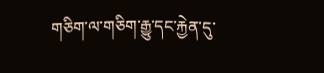གཅིག་ལ་གཅིག་རྒྱུ་དང་རྐྱེན་དུ་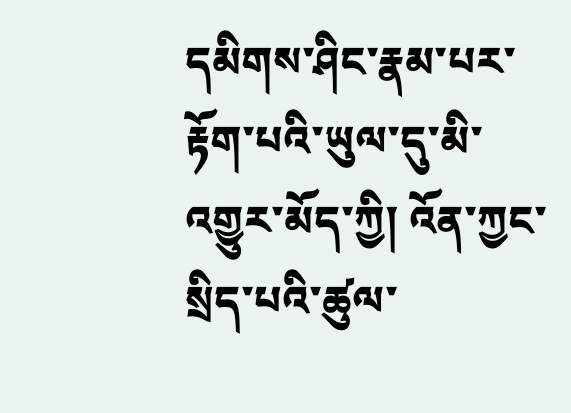དམིགས་ཤིང་རྣམ་པར་རྟོག་པའི་ཡུལ་དུ་མི་ འགྱུར་མོད་ཀྱི། འོན་ཀྱང་སྲིད་པའི་ཚུལ་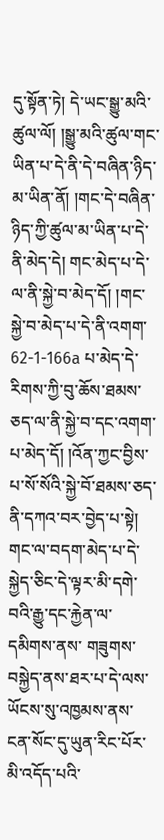དུ་སྟོན་ཏེ། དེ་ཡང་སྒྱུ་མའི་ཚུལ་ལོ། །སྒྱུ་མའི་ཚུལ་གང་ཡིན་པ་དེ་ནི་དེ་བཞིན་ཉིད་མ་ཡིན་ནོ། །གང་དེ་བཞིན་ཉིད་ཀྱི་ཚུལ་མ་ཡིན་པ་དེ་ནི་མེད་དེ། གང་མེད་པ་དེ་ལ་ནི་སྐྱེ་བ་མེད་དོ། །གང་སྐྱེ་བ་མེད་པ་དེ་ནི་འགག་ 62-1-166a པ་མེད་དེ་རིགས་ཀྱི་བུ་ཆོས་ཐམས་ཅད་ལ་ནི་སྐྱེ་བ་དང་འགག་པ་མེད་དོ། །འོན་ཀྱང་བྱིས་པ་སོ་སོའི་སྐྱེ་བོ་ཐམས་ཅད་ནི་དཀའ་བར་བྱེད་པ་སྟེ། གང་ལ་བདག་མེད་པ་དེ་སྐྱེད་ཅིང་དེ་ལྟར་མི་དགེ་བའི་རྒྱུ་དང་རྐྱེན་ལ་དམིགས་ནས་ གཟུགས་བསྐྱེད་ནས་ཐར་པ་དེ་ལས་ཡོངས་སུ་འཁྱམས་ནས་ངན་སོང་དུ་ཡུན་རིང་པོར་མི་འདོད་པའི་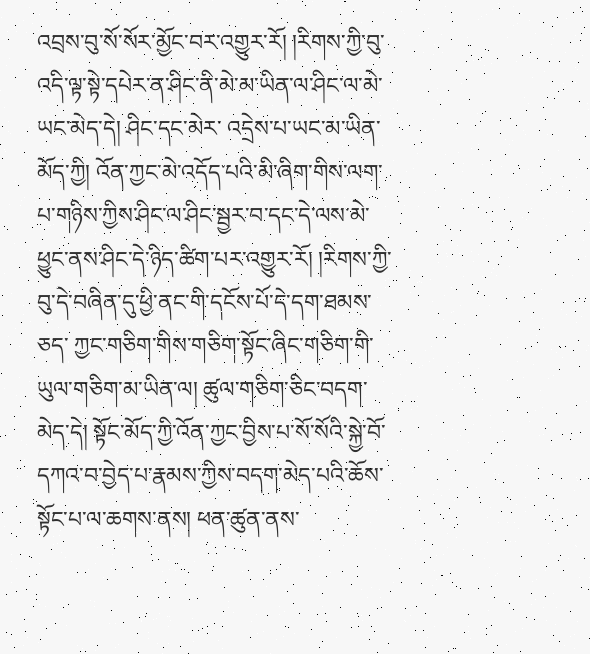འབྲས་བུ་སོ་སོར་མྱོང་བར་འགྱུར་རོ། །རིགས་ཀྱི་བུ་འདི་ལྟ་སྟེ་དཔེར་ན་ཤིང་ནི་མེ་མ་ཡིན་ལ་ཤིང་ལ་མེ་ཡང་མེད་དེ། ཤིང་དང་མེར་ འདྲེས་པ་ཡང་མ་ཡིན་མོད་ཀྱི། འོན་ཀྱང་མེ་འདོད་པའི་མི་ཞིག་གིས་ལག་པ་གཉིས་ཀྱིས་ཤིང་ལ་ཤིང་སྦྱར་བ་དང་དེ་ལས་མེ་ཕྱུང་ནས་ཤིང་དེ་ཉིད་ཚིག་པར་འགྱུར་རོ། །རིགས་ཀྱི་བུ་དེ་བཞིན་དུ་ཕྱི་ནང་གི་དངོས་པོ་དེ་དག་ཐམས་ཅད་ ཀྱང་གཅིག་གིས་གཅིག་སྟོང་ཞིང་གཅིག་གི་ཡུལ་གཅིག་མ་ཡིན་ལ། ཚུལ་གཅིག་ཅིང་བདག་མེད་དེ། སྟོང་མོད་ཀྱི་འོན་ཀྱང་བྱིས་པ་སོ་སོའི་སྐྱེ་བོ་དཀའ་བ་བྱེད་པ་རྣམས་ཀྱིས་བདག་མེད་པའི་ཆོས་སྟོང་པ་ལ་ཆགས་ནས། ཕན་ཚུན་ནས་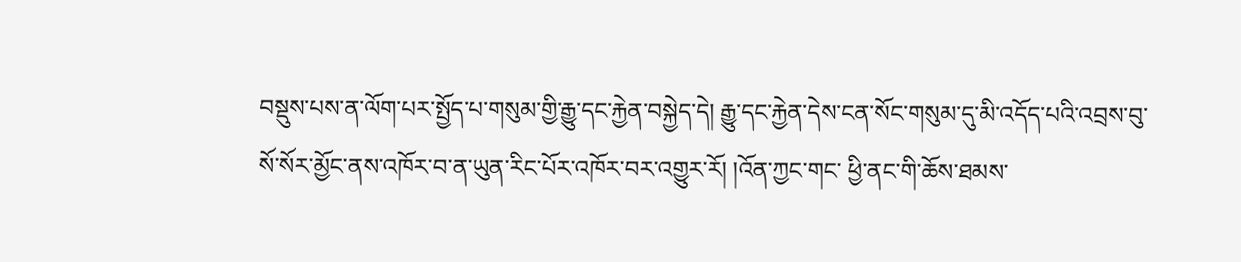བསྡུས་པས་ན་ལོག་པར་སྤྱོད་པ་གསུམ་གྱི་རྒྱུ་དང་རྐྱེན་བསྐྱེད་དེ། རྒྱུ་དང་རྐྱེན་དེས་ངན་སོང་གསུམ་དུ་མི་འདོད་པའི་འབྲས་བུ་སོ་སོར་མྱོང་ནས་འཁོར་བ་ན་ཡུན་རིང་པོར་འཁོར་བར་འགྱུར་རོ། །འོན་ཀྱང་གང་ ཕྱི་ནང་གི་ཆོས་ཐམས་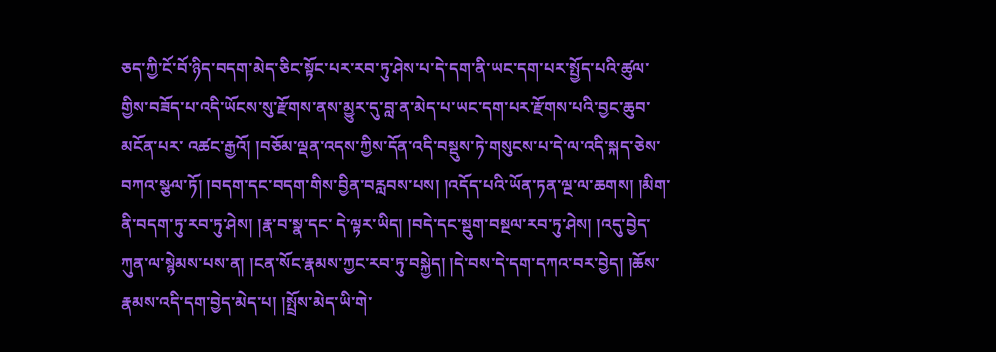ཅད་ཀྱི་ངོ་བོ་ཉིད་བདག་མེད་ཅིང་སྟོང་པར་རབ་ཏུ་ཤེས་པ་དེ་དག་ནི་ཡང་དག་པར་སྤྱོད་པའི་ཚུལ་གྱིས་བཟོད་པ་འདི་ཡོངས་སུ་རྫོགས་ནས་མྱུར་དུ་བླ་ན་མེད་པ་ཡང་དག་པར་རྫོགས་པའི་བྱང་ཆུབ་མངོན་པར་ འཚང་རྒྱའོ། །བཅོམ་ལྡན་འདས་ཀྱིས་དོན་འདི་བསྡུས་ཏེ་གསུངས་པ་དེ་ལ་འདི་སྐད་ཅེས་བཀའ་སྩལ་ཏོ། །བདག་དང་བདག་གིས་བྱིན་བརླབས་པས། །འདོད་པའི་ཡོན་ཏན་ལྔ་ལ་ཆགས། །མིག་ནི་བདག་ཏུ་རབ་ཏུ་ཤེས། །རྣ་བ་སྣ་དང་ དེ་ལྟར་ཡིད། །བདེ་དང་སྡུག་བསྔལ་རབ་ཏུ་ཤེས། །འདུ་བྱེད་ཀུན་ལ་སྙེམས་པས་ན། །ངན་སོང་རྣམས་ཀྱང་རབ་ཏུ་བསྐྱེད། །དེ་བས་དེ་དག་དཀའ་བར་བྱེད། །ཆོས་རྣམས་འདི་དག་བྱེད་མེད་པ། །སྤྲོས་མེད་ཡི་གེ་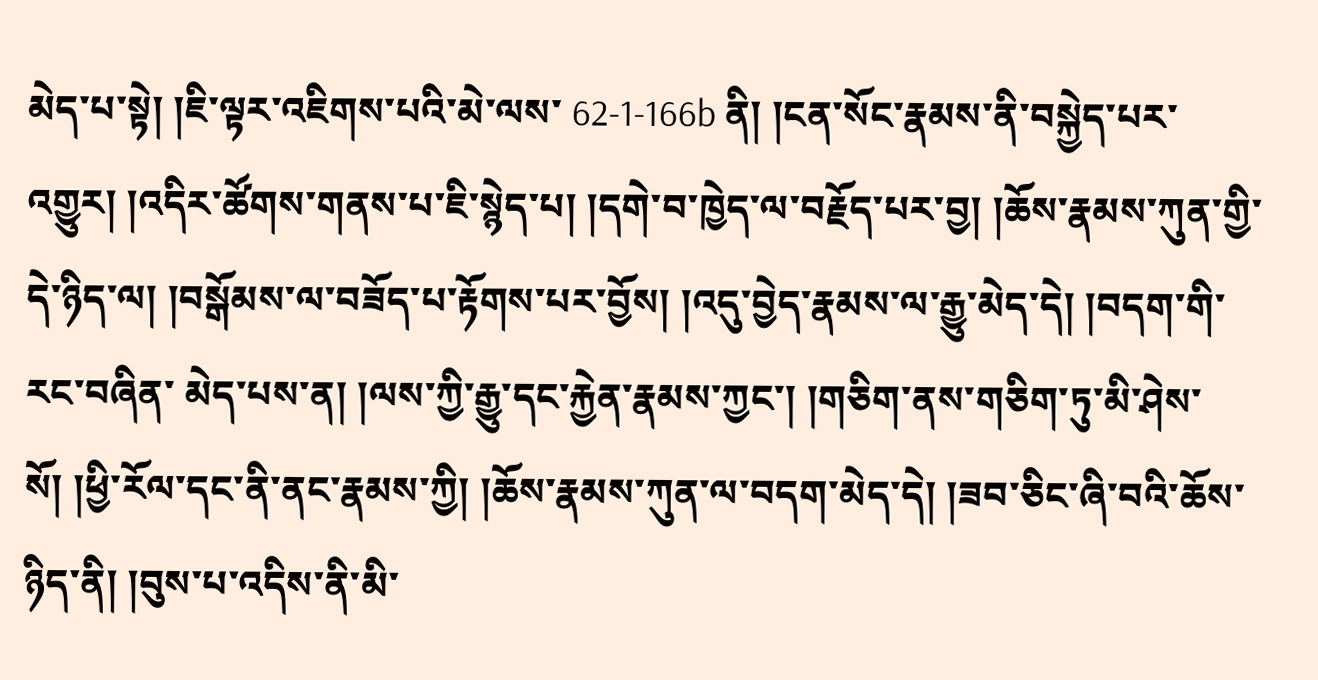མེད་པ་སྟེ། །ཇི་ལྟར་འཇིགས་པའི་མེ་ལས་ 62-1-166b ནི། །ངན་སོང་རྣམས་ནི་བསྐྱེད་པར་འགྱུར། །འདིར་ཚོགས་གནས་པ་ཇི་སྙེད་པ། །དགེ་བ་ཁྱེད་ལ་བརྗོད་པར་བྱ། །ཆོས་རྣམས་ཀུན་གྱི་དེ་ཉིད་ལ། །བསྒོམས་ལ་བཟོད་པ་རྟོགས་པར་བྱོས། །འདུ་བྱེད་རྣམས་ལ་རྒྱུ་མེད་དེ། །བདག་གི་རང་བཞིན་ མེད་པས་ན། །ལས་ཀྱི་རྒྱུ་དང་རྐྱེན་རྣམས་ཀྱང་། །གཅིག་ནས་གཅིག་ཏུ་མི་ཤེས་སོ། །ཕྱི་རོལ་དང་ནི་ནང་རྣམས་ཀྱི། །ཆོས་རྣམས་ཀུན་ལ་བདག་མེད་དེ། །ཟབ་ཅིང་ཞི་བའི་ཆོས་ཉིད་ནི། །བུས་པ་འདིས་ནི་མི་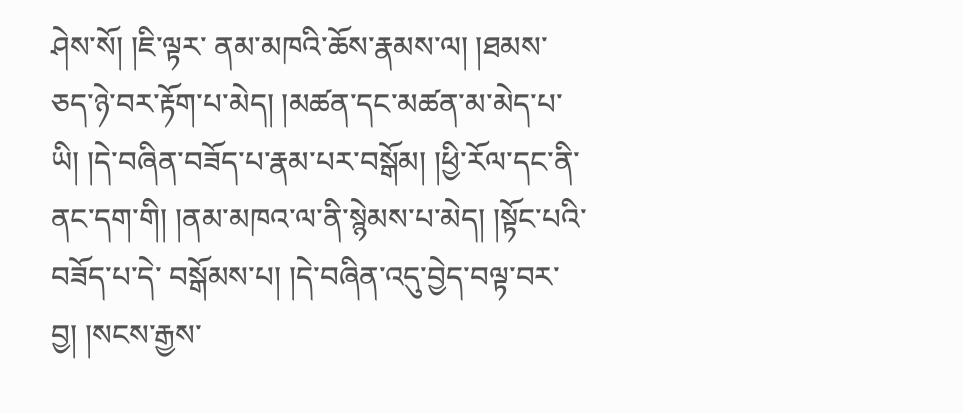ཤེས་སོ། །ཇི་ལྟར་ ནམ་མཁའི་ཆོས་རྣམས་ལ། །ཐམས་ཅད་ཉེ་བར་རྟོག་པ་མེད། །མཚན་དང་མཚན་མ་མེད་པ་ཡི། །དེ་བཞིན་བཟོད་པ་རྣམ་པར་བསྒོམ། །ཕྱི་རོལ་དང་ནི་ནང་དག་གི། །ནམ་མཁའ་ལ་ནི་སྙེམས་པ་མེད། །སྟོང་པའི་བཟོད་པ་དེ་ བསྒོམས་པ། །དེ་བཞིན་འདུ་བྱེད་བལྟ་བར་བྱ། །སངས་རྒྱས་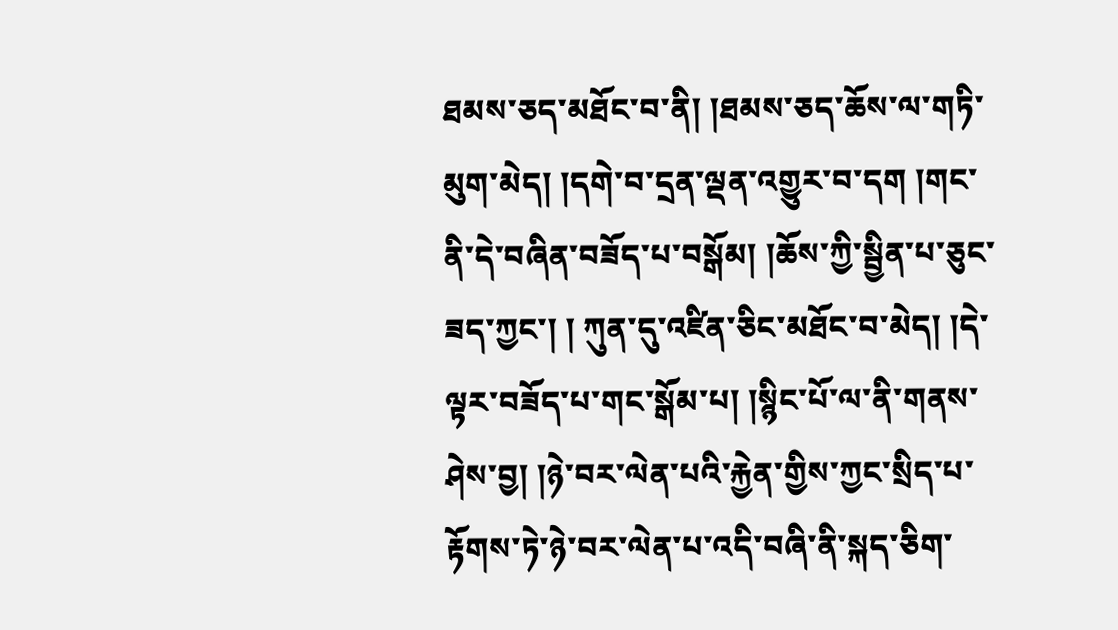ཐམས་ཅད་མཐོང་བ་ནི། །ཐམས་ཅད་ཆོས་ལ་གཏི་མུག་མེད། །དགེ་བ་དྲན་ལྡན་འགྱུར་བ་དག །གང་ནི་དེ་བཞིན་བཟོད་པ་བསྒོམ། །ཆོས་ཀྱི་སྦྱིན་པ་ཅུང་ཟད་ཀྱང་། ། ཀུན་དུ་འཛིན་ཅིང་མཐོང་བ་མེད། །དེ་ལྟར་བཟོད་པ་གང་སྒོམ་པ། །སྙིང་པོ་ལ་ནི་གནས་ཤེས་བྱ། །ཉེ་བར་ལེན་པའི་རྐྱེན་གྱིས་ཀྱང་སྲིད་པ་རྟོགས་ཏེ་ཉེ་བར་ལེན་པ་འདི་བཞི་ནི་སྐད་ཅིག་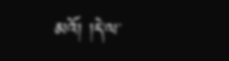མའོ། །དེ་ལ་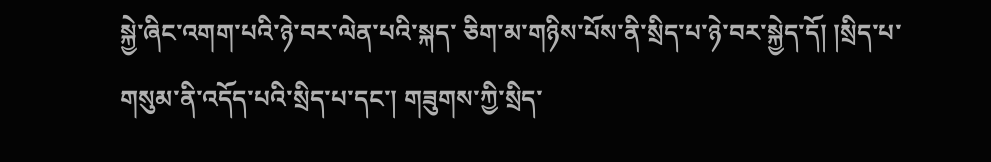སྐྱེ་ཞིང་འགག་པའི་ཉེ་བར་ལེན་པའི་སྐད་ ཅིག་མ་གཉིས་པོས་ནི་སྲིད་པ་ཉེ་བར་སྐྱེད་དོ། །སྲིད་པ་གསུམ་ནི་འདོད་པའི་སྲིད་པ་དང་། གཟུགས་ཀྱི་སྲིད་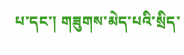པ་དང་། གཟུགས་མེད་པའི་སྲིད་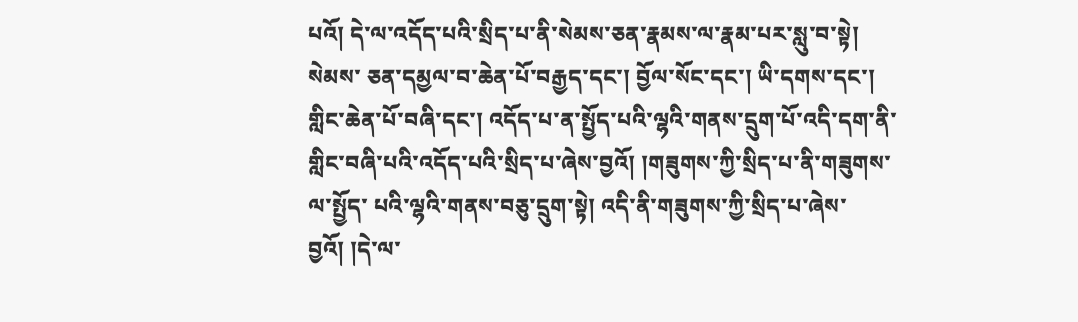པའོ། དེ་ལ་འདོད་པའི་སྲིད་པ་ནི་སེམས་ཅན་རྣམས་ལ་རྣམ་པར་སླུ་བ་སྟེ། སེམས་ ཅན་དམྱལ་བ་ཆེན་པོ་བརྒྱད་དང་། བྱོལ་སོང་དང་། ཡི་དགས་དང་། གླིང་ཆེན་པོ་བཞི་དང་། འདོད་པ་ན་སྤྱོད་པའི་ལྷའི་གནས་དྲུག་པོ་འདི་དག་ནི་གླིང་བཞི་པའི་འདོད་པའི་སྲིད་པ་ཞེས་བྱའོ། །གཟུགས་ཀྱི་སྲིད་པ་ནི་གཟུགས་ལ་སྤྱོད་ པའི་ལྷའི་གནས་བཅུ་དྲུག་སྟེ། འདི་ནི་གཟུགས་ཀྱི་སྲིད་པ་ཞེས་བྱའོ། །དེ་ལ་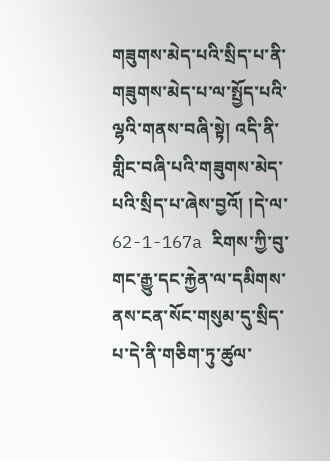གཟུགས་མེད་པའི་སྲིད་པ་ནི་གཟུགས་མེད་པ་ལ་སྤྱོད་པའི་ལྷའི་གནས་བཞི་སྟེ། འདི་ནི་གླིང་བཞི་པའི་གཟུགས་མེད་པའི་སྲིད་པ་ཞེས་བྱའོ། །དེ་ལ་ 62-1-167a རིགས་ཀྱི་བུ་གང་རྒྱུ་དང་རྐྱེན་ལ་དམིགས་ནས་ངན་སོང་གསུམ་དུ་སྲིད་པ་དེ་ནི་གཅིག་ཏུ་ཚུལ་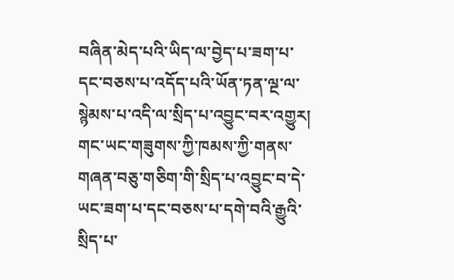བཞིན་མེད་པའི་ཡིད་ལ་བྱེད་པ་ཟག་པ་དང་བཅས་པ་འདོད་པའི་ཡོན་ཏན་ལྔ་ལ་སྙེམས་པ་འདི་ལ་སྲིད་པ་འབྱུང་བར་འགྱུར། གང་ཡང་གཟུགས་ཀྱི་ཁམས་ཀྱི་གནས་གཞན་བཅུ་གཅིག་གི་སྲིད་པ་འབྱུང་བ་དེ་ཡང་ཟག་པ་དང་བཅས་པ་དགེ་བའི་རྒྱུའི་སྲིད་པ་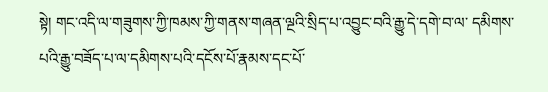སྟེ། གང་འདི་ལ་གཟུགས་ཀྱི་ཁམས་ཀྱི་གནས་གཞན་ལྔའི་སྲིད་པ་འབྱུང་བའི་རྒྱུ་དེ་དགེ་བ་ལ་ དམིགས་པའི་རྒྱུ་བཟོད་པ་ལ་དམིགས་པའི་དངོས་པོ་རྣམས་དང་པོ་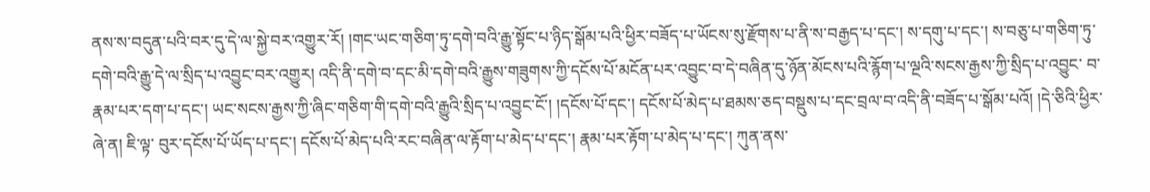ནས་ས་བདུན་པའི་བར་དུ་དེ་ལ་སྐྱེ་བར་འགྱུར་རོ། །གང་ཡང་གཅིག་ཏུ་དགེ་བའི་རྒྱུ་སྟོང་པ་ཉིད་སྒོམ་པའི་ཕྱིར་བཟོད་པ་ཡོངས་སུ་རྫོགས་པ་ནི་ས་བརྒྱད་པ་དང་། ས་དགུ་པ་དང་། ས་བཅུ་པ་གཅིག་ཏུ་དགེ་བའི་རྒྱུ་དེ་ལ་སྲིད་པ་འབྱུང་བར་འགྱུར། འདི་ནི་དགེ་བ་དང་མི་དགེ་བའི་རྒྱུས་གཟུགས་ཀྱི་དངོས་པོ་མངོན་པར་འབྱུང་བ་དེ་བཞིན་དུ་ཉོན་མོངས་པའི་རྙོག་པ་ལྔའི་སངས་རྒྱས་ཀྱི་སྲིད་པ་འབྱུང་ བ་རྣམ་པར་དག་པ་དང་། ཡང་སངས་རྒྱས་ཀྱི་ཞིང་གཅིག་གི་དགེ་བའི་རྒྱུའི་སྲིད་པ་འབྱུང་ངོ་། །དངོས་པོ་དང་། དངོས་པོ་མེད་པ་ཐམས་ཅད་བསྡུས་པ་དང་བྲལ་བ་འདི་ནི་བཟོད་པ་སྒོམ་པའོ། །དེ་ཅིའི་ཕྱིར་ཞེ་ན། ཇི་ལྟ་ བུར་དངོས་པོ་ཡོད་པ་དང་། དངོས་པོ་མེད་པའི་རང་བཞིན་ལ་རྟོག་པ་མེད་པ་དང་། རྣམ་པར་རྟོག་པ་མེད་པ་དང་། ཀུན་ནས་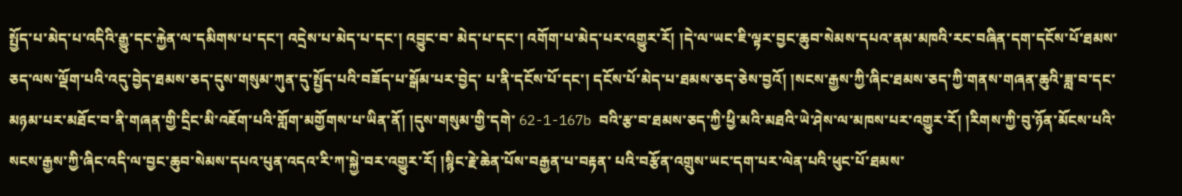སྤྱོད་པ་མེད་པ་འདིའི་རྒྱུ་དང་རྐྱེན་ལ་དམིགས་པ་དང་། འདྲེས་པ་མེད་པ་དང་། འབྱུང་བ་ མེད་པ་དང་། འགོག་པ་མེད་པར་འགྱུར་རོ། །དེ་ལ་ཡང་ཇི་ལྟར་བྱང་ཆུབ་སེམས་དཔའ་ནམ་མཁའི་རང་བཞིན་དག་དངོས་པོ་ཐམས་ཅད་ལས་ལྡོག་པའི་འདུ་བྱེད་ཐམས་ཅད་དུས་གསུམ་ཀུན་དུ་སྤྱོད་པའི་བཟོད་པ་སྒོམ་པར་བྱེད་ པ་ནི་དངོས་པོ་དང་། དངོས་པོ་མེད་པ་ཐམས་ཅད་ཅེས་བྱའོ། །སངས་རྒྱས་ཀྱི་ཞིང་ཐམས་ཅད་ཀྱི་གནས་གཞན་ཆུའི་ཟླ་བ་དང་མཉམ་པར་མཐོང་བ་ནི་གཞན་གྱི་དྲིང་མི་འཇོག་པའི་གློག་མགྱོགས་པ་ཡིན་ནོ། །དུས་གསུམ་གྱི་དགེ་ 62-1-167b བའི་རྩ་བ་ཐམས་ཅད་ཀྱི་ཕྱི་མའི་མཐའི་ཡེ་ཤེས་ལ་མཁས་པར་འགྱུར་རོ། །རིགས་ཀྱི་བུ་ཉོན་མོངས་པའི་སངས་རྒྱས་ཀྱི་ཞིང་འདི་ལ་བྱང་ཆུབ་སེམས་དཔའ་པུན་འདའ་རི་ཀ་སྐྱེ་བར་འགྱུར་རོ། །སྙིང་རྗེ་ཆེན་པོས་བརྒྱན་པ་བརྟན་ པའི་བརྩོན་འགྲུས་ཡང་དག་པར་ལེན་པའི་ཕུང་པོ་ཐམས་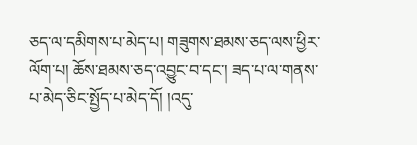ཅད་ལ་དམིགས་པ་མེད་པ། གཟུགས་ཐམས་ཅད་ལས་ཕྱིར་ལོག་པ། ཆོས་ཐམས་ཅད་འབྱུང་བ་དང་། ཟད་པ་ལ་གནས་པ་མེད་ཅིང་སྤྱོད་པ་མེད་དོ། །འདུ་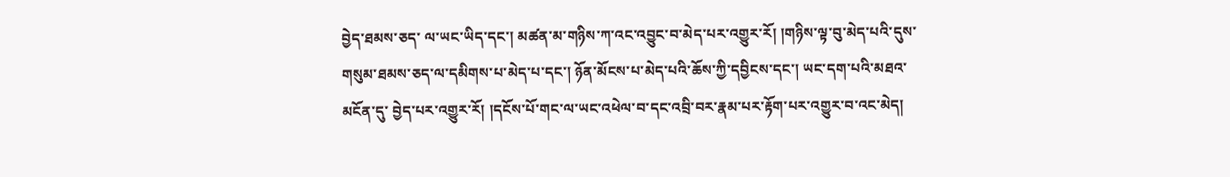བྱེད་ཐམས་ཅད་ ལ་ཡང་ཡིད་དང་། མཚན་མ་གཉིས་ཀ་འང་འབྱུང་བ་མེད་པར་འགྱུར་རོ། །གཉིས་ལྟ་བུ་མེད་པའི་དུས་གསུམ་ཐམས་ཅད་ལ་དམིགས་པ་མེད་པ་དང་། ཉོན་མོངས་པ་མེད་པའི་ཆོས་ཀྱི་དབྱིངས་དང་། ཡང་དག་པའི་མཐའ་མངོན་དུ་ བྱེད་པར་འགྱུར་རོ། །དངོས་པོ་གང་ལ་ཡང་འཕེལ་བ་དང་འབྲི་བར་རྣམ་པར་རྟོག་པར་འགྱུར་བ་འང་མེད།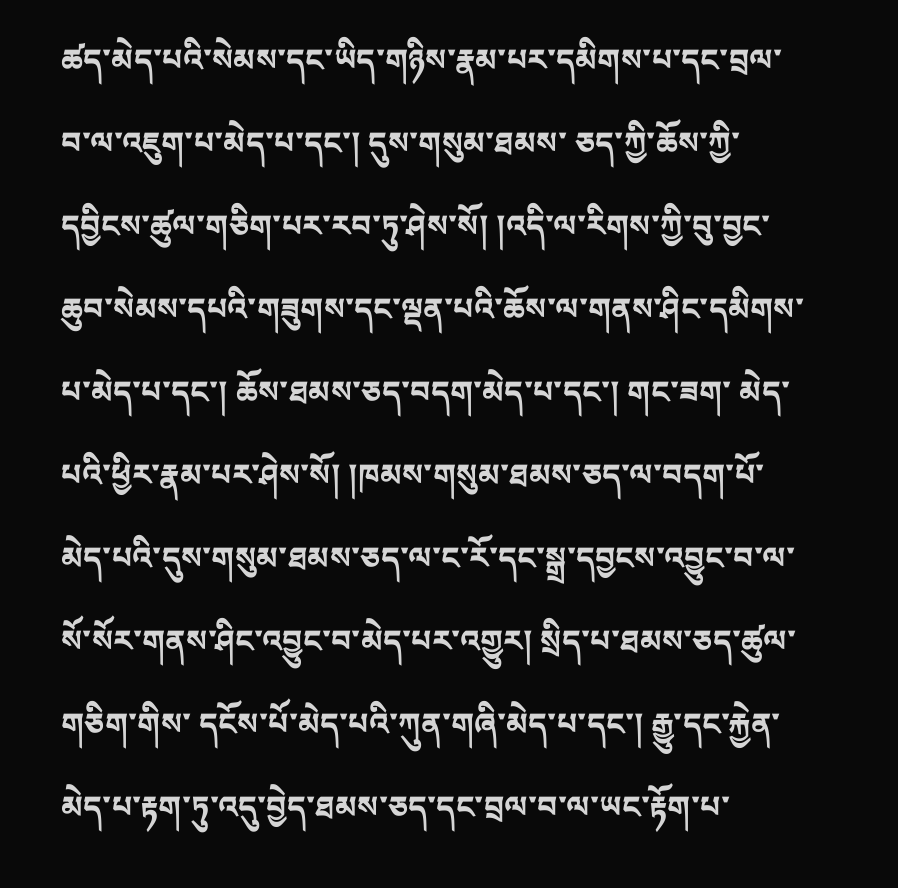ཚད་མེད་པའི་སེམས་དང་ཡིད་གཉིས་རྣམ་པར་དམིགས་པ་དང་བྲལ་བ་ལ་འཇུག་པ་མེད་པ་དང་། དུས་གསུམ་ཐམས་ ཅད་ཀྱི་ཆོས་ཀྱི་དབྱིངས་ཚུལ་གཅིག་པར་རབ་ཏུ་ཤེས་སོ། །འདི་ལ་རིགས་ཀྱི་བུ་བྱང་ཆུབ་སེམས་དཔའི་གཟུགས་དང་ལྡན་པའི་ཆོས་ལ་གནས་ཤིང་དམིགས་པ་མེད་པ་དང་། ཆོས་ཐམས་ཅད་བདག་མེད་པ་དང་། གང་ཟག་ མེད་པའི་ཕྱིར་རྣམ་པར་ཤེས་སོ། །ཁམས་གསུམ་ཐམས་ཅད་ལ་བདག་པོ་མེད་པའི་དུས་གསུམ་ཐམས་ཅད་ལ་ང་རོ་དང་སྒྲ་དབྱངས་འབྱུང་བ་ལ་སོ་སོར་གནས་ཤིང་འབྱུང་བ་མེད་པར་འགྱུར། སྲིད་པ་ཐམས་ཅད་ཚུལ་གཅིག་གིས་ དངོས་པོ་མེད་པའི་ཀུན་གཞི་མེད་པ་དང་། རྒྱུ་དང་རྐྱེན་མེད་པ་རྟག་ཏུ་འདུ་བྱེད་ཐམས་ཅད་དང་བྲལ་བ་ལ་ཡང་རྟོག་པ་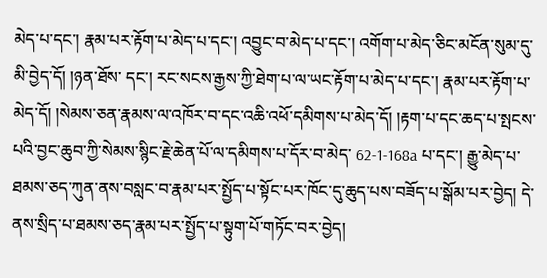མེད་པ་དང་། རྣམ་པར་རྟོག་པ་མེད་པ་དང་། འབྱུང་བ་མེད་པ་དང་། འགོག་པ་མེད་ཅིང་མངོན་སུམ་དུ་མི་བྱེད་དོ། །ཉན་ཐོས་ དང་། རང་སངས་རྒྱས་ཀྱི་ཐེག་པ་ལ་ཡང་རྟོག་པ་མེད་པ་དང་། རྣམ་པར་རྟོག་པ་མེད་དོ། །སེམས་ཅན་རྣམས་ལ་འཁོར་བ་དང་འཆི་འཕོ་དམིགས་པ་མེད་དོ། །རྟག་པ་དང་ཆད་པ་སྤངས་པའི་བྱང་ཆུབ་ཀྱི་སེམས་སྙིང་རྗེ་ཆེན་པོ་ལ་དམིགས་པ་དོར་བ་མེད་ 62-1-168a པ་དང་། རྒྱུ་མེད་པ་ཐམས་ཅད་ཀུན་ནས་བསླང་བ་རྣམ་པར་སྤྱོད་པ་སྟོང་པར་ཁོང་དུ་ཆུད་པས་བཟོད་པ་སྒོམ་པར་བྱེད། དེ་ནས་སྲིད་པ་ཐམས་ཅད་རྣམ་པར་སྤྱོད་པ་སྟུག་པོ་གཏོང་བར་བྱེད།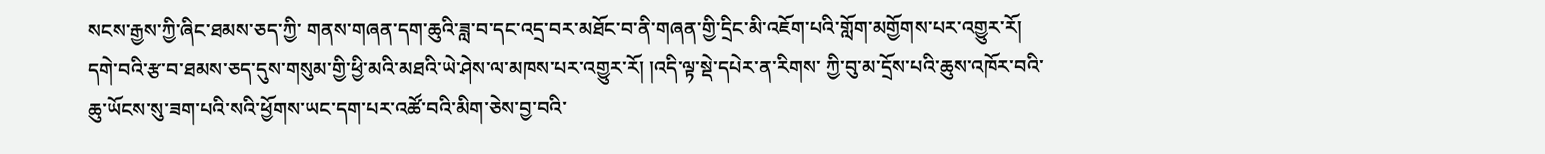སངས་རྒྱས་ཀྱི་ཞིང་ཐམས་ཅད་ཀྱི་ གནས་གཞན་དག་ཆུའི་ཟླ་བ་དང་འདྲ་བར་མཐོང་བ་ནི་གཞན་གྱི་དྲིང་མི་འཇོག་པའི་གློག་མགྱོགས་པར་འགྱུར་རོ། དགེ་བའི་རྩ་བ་ཐམས་ཅད་དུས་གསུམ་གྱི་ཕྱི་མའི་མཐའི་ཡེ་ཤེས་ལ་མཁས་པར་འགྱུར་རོ། །འདི་ལྟ་སྡེ་དཔེར་ན་རིགས་ ཀྱི་བུ་མ་དྲོས་པའི་ཆུས་འཁོར་བའི་ཆུ་ཡོངས་སུ་ཟག་པའི་སའི་ཕྱོགས་ཡང་དག་པར་འཚོ་བའི་མིག་ཅེས་བྱ་བའི་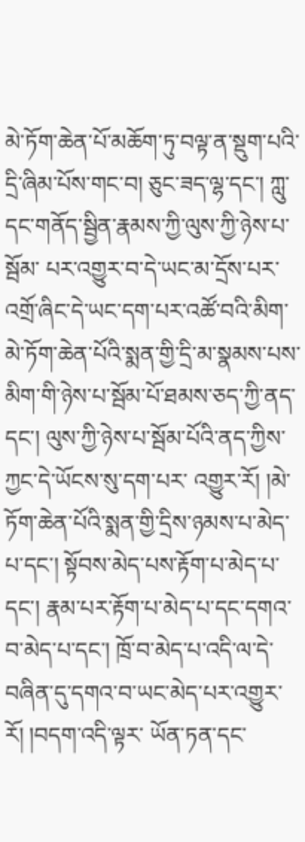མེ་ཏོག་ཆེན་པོ་མཆོག་ཏུ་བལྟ་ན་སྡུག་པའི་དྲི་ཞིམ་པོས་གང་བ། ཅུང་ཟད་ལྷ་དང་། ཀླུ་དང་གནོད་སྦྱིན་རྣམས་ཀྱི་ལུས་ཀྱི་ཉེས་པ་སྦོམ་ པར་འགྱུར་བ་དེ་ཡང་མ་དྲོས་པར་འགྲོ་ཞིང་དེ་ཡང་དག་པར་འཚོ་བའི་མིག་མེ་ཏོག་ཆེན་པོའི་སྨན་གྱི་དྲི་མ་སྣམས་པས་མིག་གི་ཉེས་པ་སྦོམ་པོ་ཐམས་ཅད་ཀྱི་ནད་དང་། ལུས་ཀྱི་ཉེས་པ་སྦོམ་པོའི་ནད་ཀྱིས་ཀྱང་དེ་ཡོངས་སུ་དག་པར་ འགྱུར་རོ། །མེ་ཏོག་ཆེན་པོའི་སྨན་གྱི་དྲིས་ཉམས་པ་མེད་པ་དང་། སྟོབས་མེད་པས་རྟོག་པ་མེད་པ་དང་། རྣམ་པར་རྟོག་པ་མེད་པ་དང་དགའ་བ་མེད་པ་དང་། ཁྲོ་བ་མེད་པ་འདི་ལ་དེ་བཞིན་དུ་དགའ་བ་ཡང་མེད་པར་འགྱུར་རོ། །བདག་འདི་ལྟར་ ཡོན་ཏན་དང་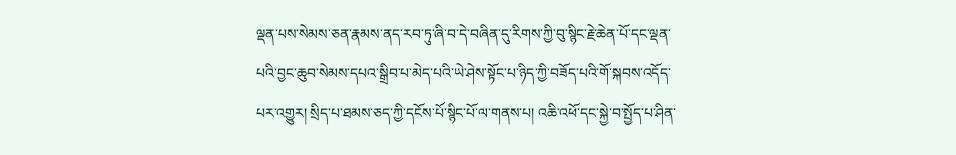ལྡན་པས་སེམས་ཅན་རྣམས་ནད་རབ་ཏུ་ཞི་བ་དེ་བཞིན་དུ་རིགས་ཀྱི་བུ་སྙིང་རྗེ་ཆེན་པོ་དང་ལྡན་པའི་བྱང་ཆུབ་སེམས་དཔའ་སྒྲིབ་པ་མེད་པའི་ཡེ་ཤེས་སྟོང་པ་ཉིད་ཀྱི་བཟོད་པའི་གོ་སྐབས་འདོད་པར་འགྱུར། སྲིད་པ་ཐམས་ཅད་ཀྱི་དངོས་པོ་སྙིང་པོ་ལ་གནས་པ། འཆི་འཕོ་དང་སྐྱེ་བ་སྤྱོད་པ་ཤིན་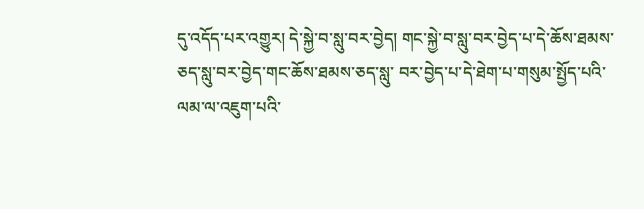དུ་འདོད་པར་འགྱུར། དེ་སྐྱེ་བ་སླུ་བར་བྱེད། གང་སྐྱེ་བ་སླུ་བར་བྱེད་པ་དེ་ཆོས་ཐམས་ཅད་སླུ་བར་བྱེད་གང་ཆོས་ཐམས་ཅད་སླུ་ བར་བྱེད་པ་དེ་ཐེག་པ་གསུམ་སྤྱོད་པའི་ལམ་ལ་འཇུག་པའི་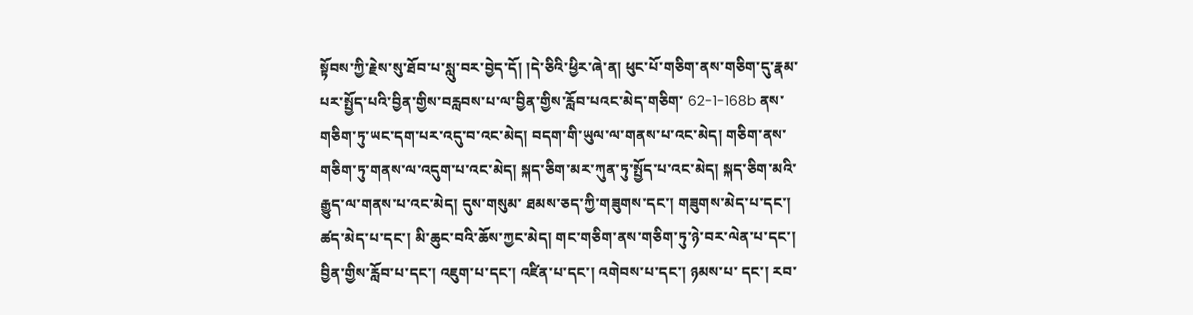སྟོབས་ཀྱི་རྗེས་སུ་ཐོབ་པ་སླུ་བར་བྱེད་དོ། །དེ་ཅིའི་ཕྱིར་ཞེ་ན། ཕུང་པོ་གཅིག་ནས་གཅིག་དུ་རྣམ་པར་སྤྱོད་པའི་བྱིན་གྱིས་བརླབས་པ་ལ་བྱིན་གྱིས་རློབ་པའང་མེད་གཅིག་ 62-1-168b ནས་གཅིག་ཏུ་ཡང་དག་པར་འདུ་བ་འང་མེད། བདག་གི་ཡུལ་ལ་གནས་པ་འང་མེད། གཅིག་ནས་གཅིག་ཏུ་གནས་ལ་འདུག་པ་འང་མེད། སྐད་ཅིག་མར་ཀུན་ཏུ་སྤྱོད་པ་འང་མེད། སྐད་ཅིག་མའི་རྒྱུད་ལ་གནས་པ་འང་མེད། དུས་གསུམ་ ཐམས་ཅད་ཀྱི་གཟུགས་དང་། གཟུགས་མེད་པ་དང་། ཚད་མེད་པ་དང་། མི་ཆུང་བའི་ཆོས་ཀྱང་མེད། གང་གཅིག་ནས་གཅིག་ཏུ་ཉེ་བར་ལེན་པ་དང་། བྱིན་གྱིས་རློབ་པ་དང་། འཇུག་པ་དང་། འཛིན་པ་དང་། འགེབས་པ་དང་། ཉམས་པ་ དང་། རབ་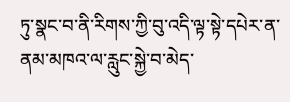ཏུ་སྣང་བ་ནི་རིགས་ཀྱི་བུ་འདི་ལྟ་སྟེ་དཔེར་ན་ནམ་མཁའ་ལ་རླུང་སྐྱེ་བ་མེད་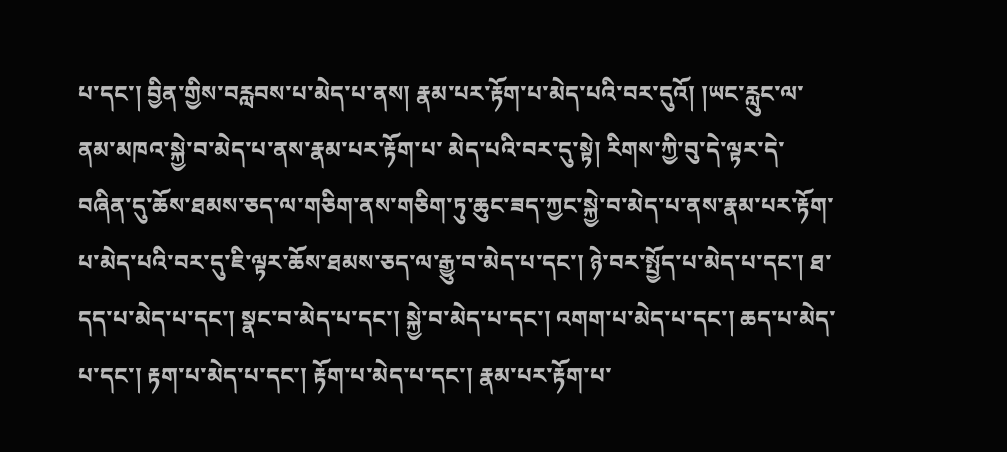པ་དང་། བྱིན་གྱིས་བརླབས་པ་མེད་པ་ནས། རྣམ་པར་རྟོག་པ་མེད་པའི་བར་དུའོ། །ཡང་རླུང་ལ་ནམ་མཁའ་སྐྱེ་བ་མེད་པ་ནས་རྣམ་པར་རྟོག་པ་ མེད་པའི་བར་དུ་སྟེ། རིགས་ཀྱི་བུ་དེ་ལྟར་དེ་བཞིན་དུ་ཆོས་ཐམས་ཅད་ལ་གཅིག་ནས་གཅིག་ཏུ་ཆུང་ཟད་ཀྱང་སྐྱེ་བ་མེད་པ་ནས་རྣམ་པར་རྟོག་པ་མེད་པའི་བར་དུ་ཇི་ལྟར་ཆོས་ཐམས་ཅད་ལ་རྒྱུ་བ་མེད་པ་དང་། ཉེ་བར་སྤྱོད་པ་མེད་པ་དང་། ཐ་དད་པ་མེད་པ་དང་། སྣང་བ་མེད་པ་དང་། སྐྱེ་བ་མེད་པ་དང་། འགག་པ་མེད་པ་དང་། ཆད་པ་མེད་པ་དང་། རྟག་པ་མེད་པ་དང་། རྟོག་པ་མེད་པ་དང་། རྣམ་པར་རྟོག་པ་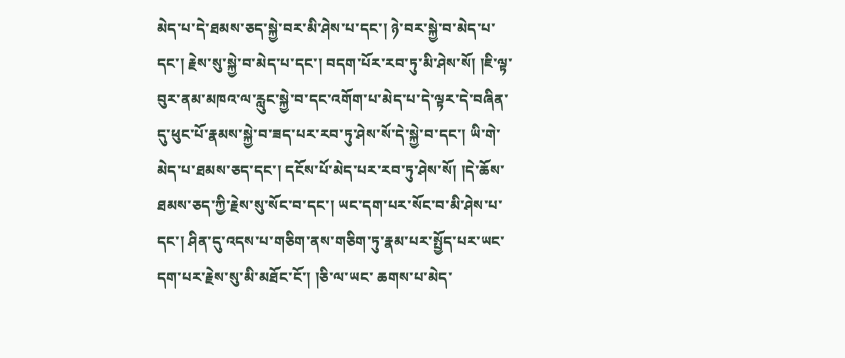མེད་པ་དེ་ཐམས་ཅད་སྐྱེ་བར་མི་ཤེས་པ་དང་། ཉེ་བར་སྐྱེ་བ་མེད་པ་ དང་། རྗེས་སུ་སྐྱེ་བ་མེད་པ་དང་། བདག་པོར་རབ་ཏུ་མི་ཤེས་སོ། །ཇི་ལྟ་བུར་ནམ་མཁའ་ལ་རླུང་སྐྱེ་བ་དང་འགོག་པ་མེད་པ་དེ་ལྟར་དེ་བཞིན་དུ་ཕུང་པོ་རྣམས་སྐྱེ་བ་ཟད་པར་རབ་ཏུ་ཤེས་སོ་དེ་སྐྱེ་བ་དང་། ཡི་གེ་མེད་པ་ཐམས་ཅད་དང་། དངོས་པོ་མེད་པར་རབ་ཏུ་ཤེས་སོ། །དེ་ཆོས་ཐམས་ཅད་ཀྱི་རྗེས་སུ་སོང་བ་དང་། ཡང་དག་པར་སོང་བ་མི་ཤེས་པ་དང་། ཤིན་དུ་འདས་པ་གཅིག་ནས་གཅིག་ཏུ་རྣམ་པར་སྤྱོད་པར་ཡང་དག་པར་རྗེས་སུ་མི་མཐོང་ངོ་། །ཅི་ལ་ཡང་ ཆགས་པ་མེད་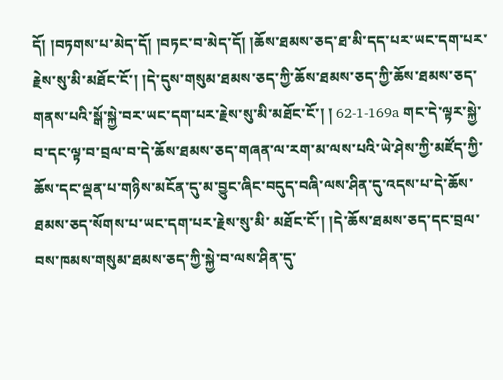དོ། །བཏགས་པ་མེད་དོ། །བཏང་བ་མེད་དོ། །ཆོས་ཐམས་ཅད་ཐ་མི་དད་པར་ཡང་དག་པར་རྗེས་སུ་མི་མཐོང་ངོ་། །དེ་དུས་གསུམ་ཐམས་ཅད་ཀྱི་ཆོས་ཐམས་ཅད་ཀྱི་ཆོས་ཐམས་ཅད་གནས་པའི་སྒོ་སྐྱེ་བར་ཡང་དག་པར་རྗེས་སུ་མི་མཐོང་ངོ་། ། 62-1-169a གང་དེ་ལྟར་སྐྱེ་བ་དང་ལྟ་བ་བྲལ་བ་དེ་ཆོས་ཐམས་ཅད་གཞན་ལ་རག་མ་ལས་པའི་ཡེ་ཤེས་ཀྱི་མཛོད་ཀྱི་ཆོས་དང་ལྡན་པ་གཉིས་མངོན་དུ་མ་བྱུང་ཞིང་བདུད་བཞི་ལས་ཤིན་དུ་འདས་པ་དེ་ཆོས་ཐམས་ཅད་སོགས་པ་ཡང་དག་པར་རྗེས་སུ་མི་ མཐོང་ངོ་། །དེ་ཆོས་ཐམས་ཅད་དང་བྲལ་བས་ཁམས་གསུམ་ཐམས་ཅད་ཀྱི་སྐྱེ་བ་ལས་ཤིན་དུ་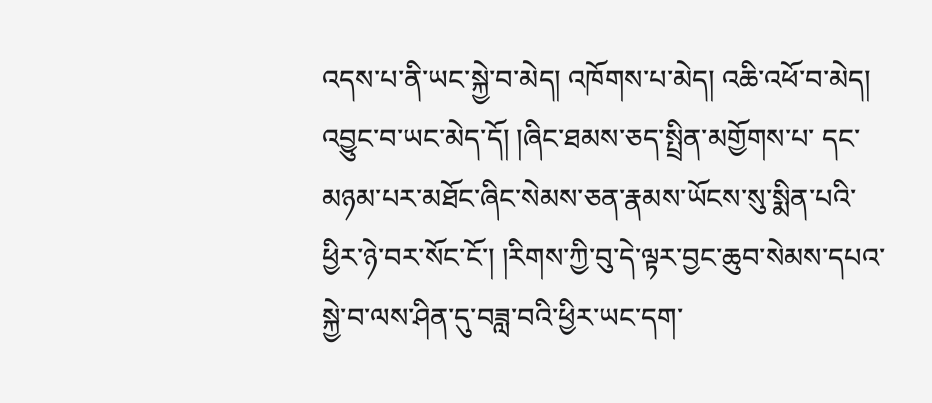འདས་པ་ནི་ཡང་སྐྱེ་བ་མེད། འཁོགས་པ་མེད། འཆི་འཕོ་བ་མེད། འབྱུང་བ་ཡང་མེད་དོ། །ཞིང་ཐམས་ཅད་སྤྲིན་མགྱོགས་པ་ དང་མཉམ་པར་མཐོང་ཞིང་སེམས་ཅན་རྣམས་ཡོངས་སུ་སྨིན་པའི་ཕྱིར་ཉེ་བར་སོང་ངོ་། །རིགས་ཀྱི་བུ་དེ་ལྟར་བྱང་ཆུབ་སེམས་དཔའ་སྐྱེ་བ་ལས་ཤིན་དུ་བཟླ་བའི་ཕྱིར་ཡང་དག་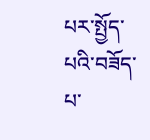པར་སྤྱོད་པའི་བཟོད་པ་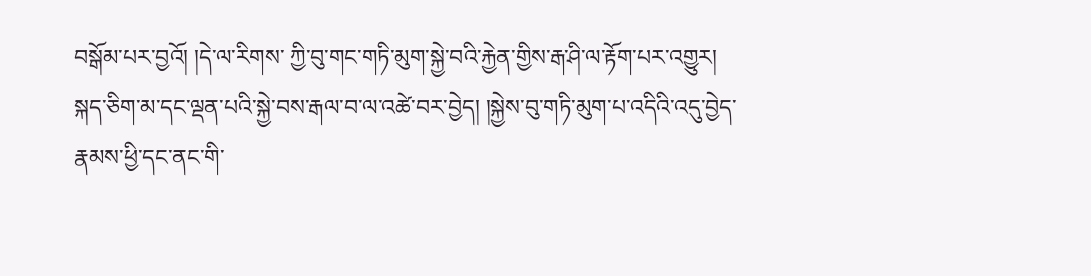བསྒོམ་པར་བྱའོ། །དེ་ལ་རིགས་ ཀྱི་བུ་གང་གཏི་མུག་སྐྱེ་བའི་རྐྱེན་གྱིས་རྒ་ཤི་ལ་རྟོག་པར་འགྱུར། སྐད་ཅིག་མ་དང་ལྡན་པའི་སྐྱེ་བས་རྒལ་བ་ལ་འཚེ་བར་བྱེད། །སྐྱེས་བུ་གཏི་མུག་པ་འདིའི་འདུ་བྱེད་རྣམས་ཕྱི་དང་ནང་གི་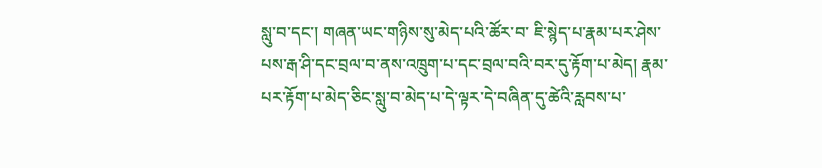སླུ་བ་དང་། གཞན་ཡང་གཉིས་སུ་མེད་པའི་ཚོར་བ་ ཇི་སྙེད་པ་རྣམ་པར་ཤེས་པས་རྒ་ཤི་དང་བྲལ་བ་ནས་འཁྲུག་པ་དང་བྲལ་བའི་བར་དུ་རྟོག་པ་མེད། རྣམ་པར་རྟོག་པ་མེད་ཅིང་སླུ་བ་མེད་པ་དེ་ལྟར་དེ་བཞིན་དུ་ཚེའི་རླབས་པ་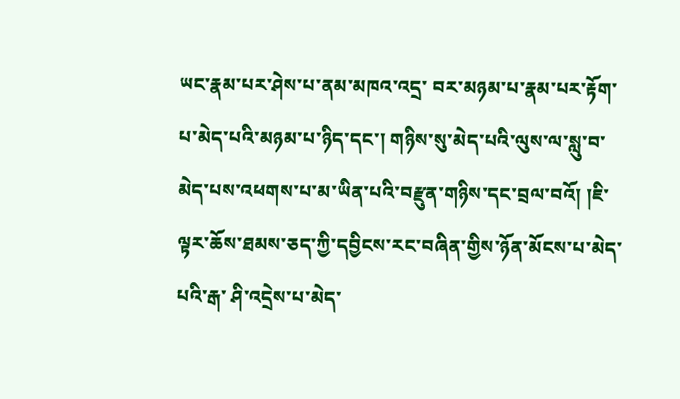ཡང་རྣམ་པར་ཤེས་པ་ནམ་མཁའ་འདྲ་ བར་མཉམ་པ་རྣམ་པར་རྟོག་པ་མེད་པའི་མཉམ་པ་ཉིད་དང་། གཉིས་སུ་མེད་པའི་ལུས་ལ་སླུ་བ་མེད་པས་འཕགས་པ་མ་ཡིན་པའི་བརྫུན་གཉིས་དང་བྲལ་བའོ། །ཇི་ལྟར་ཆོས་ཐམས་ཅད་ཀྱི་དབྱིངས་རང་བཞིན་གྱིས་ཉོན་མོངས་པ་མེད་པའི་རྒ་ ཤི་འདྲེས་པ་མེད་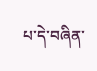པ་དེ་བཞིན་